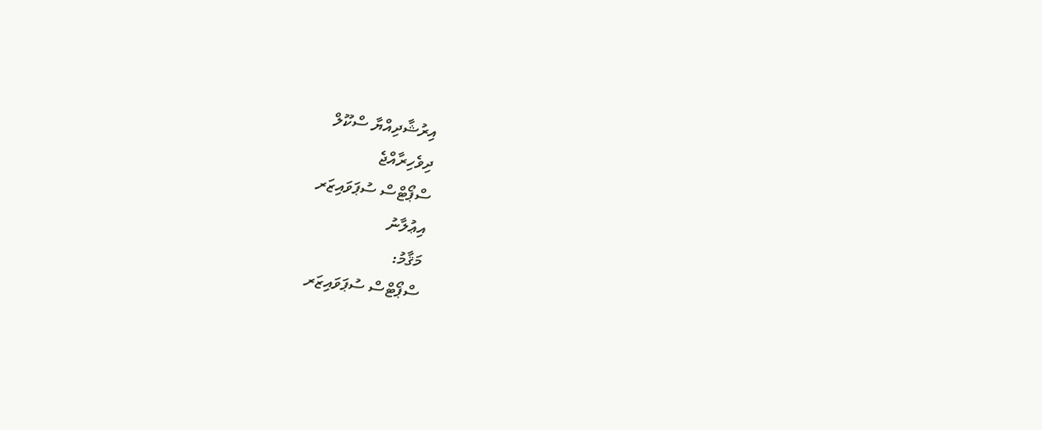އިރުޝާދިއްޔާ ސްކޫލް
ދިވެހިރާއްޖެ
ސްޕޯޓްސް ސުޕަވައިޒަރ
އިޢުލާނު
މަޤާމު:
ސްޕޯޓްސް ސުޕަވައިޒަރ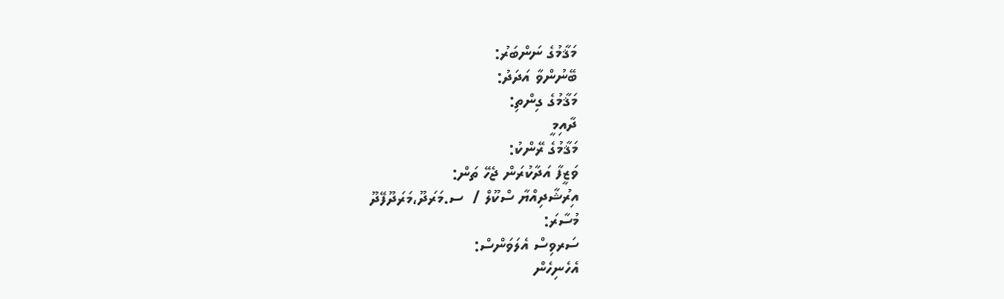މަޤާމުގެ ނަންބަރު:
ބޭނުންވާ އަދަދު:
މަޤާމުގެ ގިންތި:
ދާއިމީ
މަޤާމުގެ ރޭންކު:
ވަޒީފާ އަދާކުރަން ޖެހޭ ތަން:
އިރުޝާދިއްޔާ ސްކޫލް /  ސ.މަރަދޫ،މަރަދޫފޭދޫ
މުސާރަ:
ސަރވިސް އެލަވަންސް:
އެހެނިހެން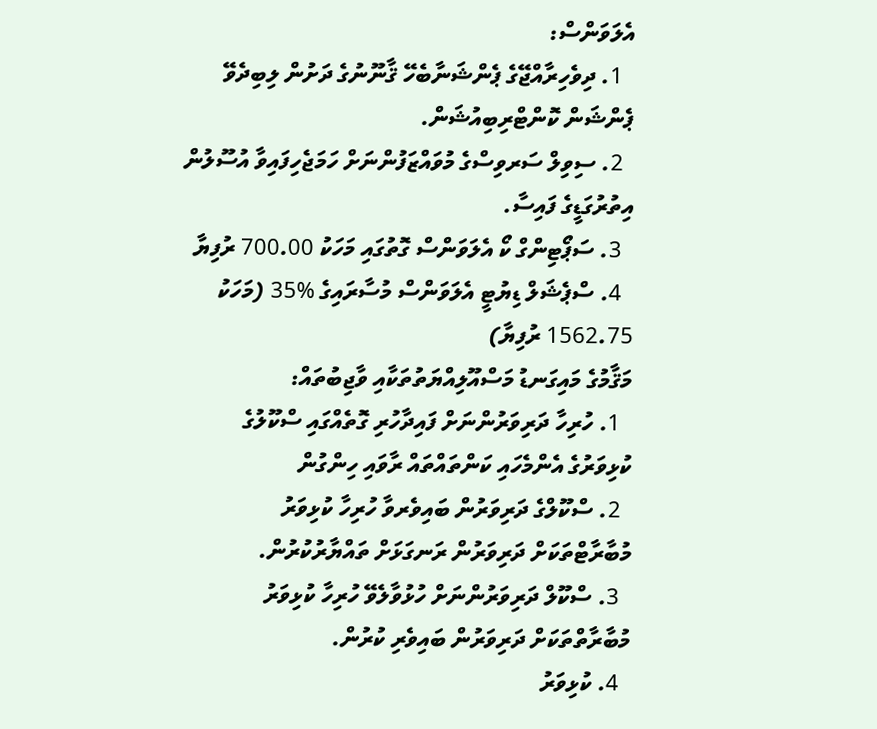އެލަވަންސް:
  1. ދިވެހިރާއްޖޭގެ ޕެންޝަނާބެހޭ ޤާނޫނުގެ ދަށުން ލިބިދެވޭ ޕެންޝަން ކޮންޓްރިބިއުޝަން.
  2. ސިވިލް ސަރވިސްގެ މުވައްޒަފުންނަށް ހަމަޖެހިފައިވާ އުސޫލުން އިތުރުގަޑީގެ ފައިސާ.
  3. ސަޕޯޓިންގް ކޯ އެލަވަންސް ގޮތުގައި މަހަކު 700.00 ރުފިޔާ
  4. ސްޕެޝަލް ޑިޔުޓީ އެލަވަންސް މުސާރައިގެ %35 (މަހަކު 1562.75 ރުފިޔާ)
މަޤާމުގެ މައިގަނޑު މަސްއޫލިއްޔަތުތަކާއި ވާޖިބުތައް:
  1. ހުރިހާ ދަރިވަރުންނަށް ފައިދާހުރި ގޮތެއްގައި ސްކޫލުގެ ކުޅިވަރުގެ އެންމެހައި ކަންތައްތައް ރާވައި ހިންގުން
  2. ސްކޫލްގެ ދަރިވަރުން ބައިވެރވާ ހުރިހާ ކުޅިވަރު މުބާރާޓްތަކަށް ދަރިވަރުން ރަނގަޅަށް ތައްޔާރުކުރުން.
  3. ސްކޫލް ދަރިވަރުންނަށް ހުޅުވާލެވޭ ހުރިހާ ކުޅިވަރު މުބާރާތްތަކަށް ދަރިވަރުން ބައިވެރި ކުރުން.
  4. ކުޅިވަރު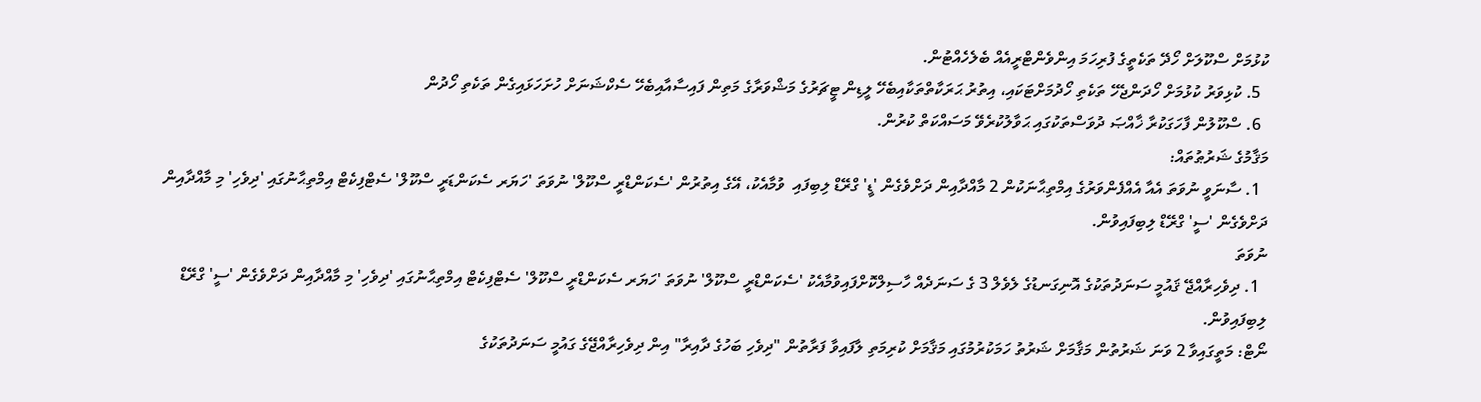ކުޅުމަށް ސްކޫލަށް ހޯދޭ ތަކެތީގެ ފުރިހަމަ އިންވެންޓްރީއެއް ބެލެހެއްޓުން.
  5. ކުޅިވަރު ކުޅުމަށް ހޯދަންޖެހޭ ތަކެތި ހޯދުމަށްޓަކައި، އިތުރު ޙަރަކާތްތަކާއިބެހޭ ލީޑިން ޓީޗަރުގެ މަޝްވަރާގެ މަތިން ފައިސާއާއިބެހޭ ސެކްޝަނަށް ހުށަހަޅައިގެން ތަކެތި ހޯދުން
  6. ސްކޫލުން ފާހަގަކުރާ ޚާއްޞަ ދުވަސްތަކުގައި ޙަވާލުކުރެވޭ މަސައްކަތް ކުރުން.
މަޤާމުގެ ޝަރުޠުތައް:
  1. ސާނަވީ ނުވަތަ އެއާ އެއްފެންވަރުގެ އިމްތިޙާނަކުން 2 މާއްދާއިން ދަށްވެގެން 'ޑީ' ގްރޭޑް ލިބިފައި  ވުމާއެކު، އޭގެ އިތުރުން 'ސެކަންޑްރީ ސްކޫލް' ނުވަތަ 'ހަޔަރ ސެކަންޑަރީ ސްކޫލް' ސެޓްފިކެޓް އިމްތިޙާނުގައި 'ދިވެހި' މި މާއްދާއިން ދަށްވެގެން 'ސީ' ގްރޭޑް ލިބިފައިވުން.
ނުވަތަ
  1. ދިވެހިރާއްޖޭ ޤައުމީ ސަނަދުތަކުގެ އޮނިގަނޑުގެ ލެވެލް 3 ގެ ސަނަދެއް ހާސިލްކޮށްފައިވުމާއެކު 'ސެކަންޑްރީ ސްކޫލް' ނުވަތަ 'ހަޔަރ ސެކަންޑްރީ ސްކޫލް' ސެޓްފިކެޓް އިމްތިޙާނުގައި 'ދިވެހި' މި މާއްދާއިން ދަށްވެގެން 'ސީ' ގްރޭޑް ލިބިފައިވުން.
ނޯޓް: މަތީގައިވާ 2 ވަނަ ޝަރުތުން މަޤާމަށް ޝަރުތު ހަމަކުރުމުގައި މަޤާމަށް ކުރިމަތި ލާފައިވާ ފަރާތުން "ދިވެހި ބަހުގެ ދާއިރާ" އިން ދިވެހިރާއްޖޭގެ ގައުމީ ސަނަދުތަކުގެ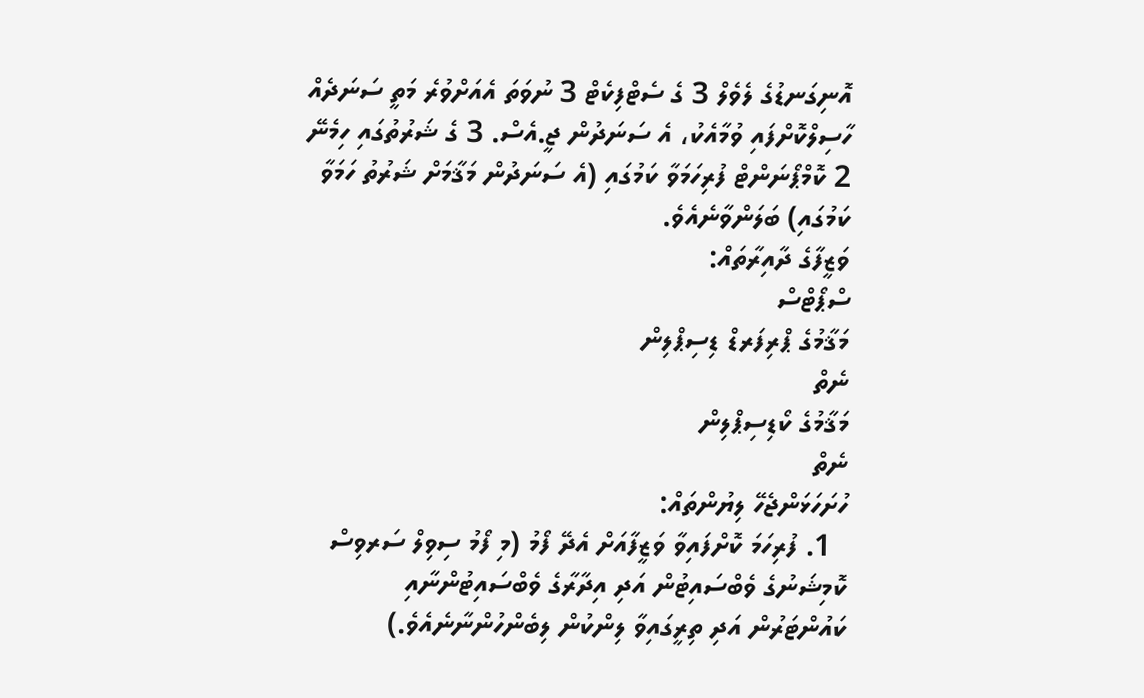އޮނިގަނޑުގެ ލެވެލް 3 ގެ ސެޓްފިކެޓް 3 ނުވަތަ އެއަށްވުރެ މަތީ ސަނަދެއް ހާސިލްކޮށްފައި ވުމާއެކު، އެ ސަނަދުން ޖީ.އެސް. 3 ގެ ޝަރުތުގައި ހިމެނޭ 2 ކޮމްޕޯނަންޓް ފުރިހަމަވާ ކަމުގައި (އެ ސަނަދުން މަޤާމަށް ޝަރުތު ހަމަވާ ކަމުގައި) ބަލަންވާނެއެވެ.
ވަޒީފާގެ ދާއިރާތައް:
ސްޕޯޓްސް
މަޤާމުގެ ޕްރިފަރޑް ޑިސިޕްލިން
ނެތް
މަޤާމުގެ ކޯޑިސިޕްލިން
ނެތް
ހުށަހަޅަންޖެހޭ ލިޔުންތައް:
  1. ފުރިހަމަ ކޮށްފައިވާ ވަޒީފާއަށް އެދޭ ފޯމު (މި ފޯމު ސިވިލް ސަރވިސް ކޮމިޝަނުގެ ވެބްސައިޓުން އަދި އިދާރާގެ ވެބްސައިޓުންނާއި ކައުންޓަރުން އަދި ތިރީގައިވާ ލިންކުން ލިބެންހުންނާނެއެވެ.)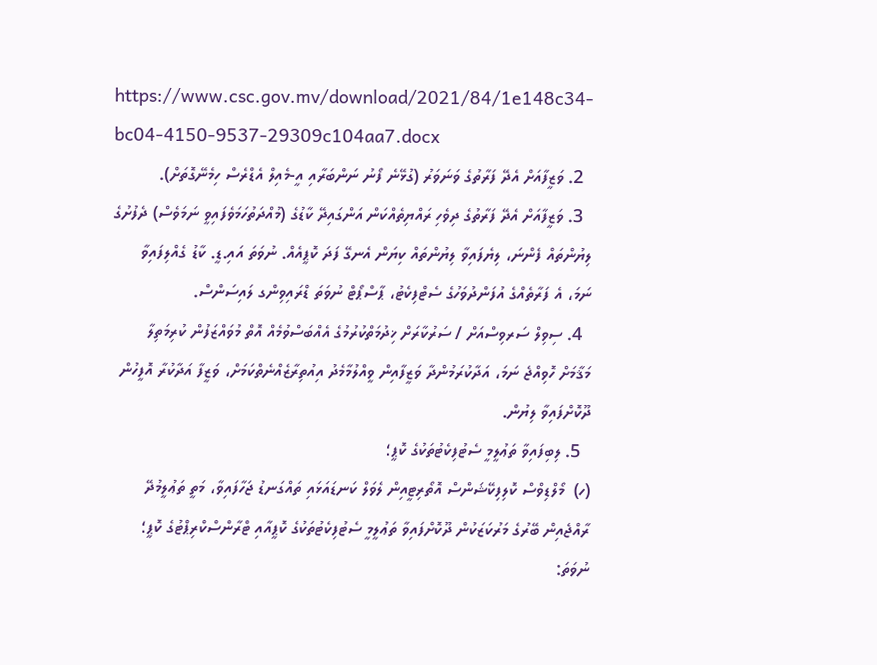https://www.csc.gov.mv/download/2021/84/1e148c34-bc04-4150-9537-29309c104aa7.docx
  2. ވަޒީފާއަށް އެދޭ ފަރާތުގެ ވަނަވަރު (ގުޅޭނެ ފޯނު ނަންބަރާއި އީ-މެއިލް އެޑްރެސް ހިމެނޭގޮތަށް).
  3. ވަޒީފާއަށް އެދޭ ފަރާތުގެ ދިވެހި ރައްޔިތެއްކަން އަންގައިދޭ ކާޑުގެ (މުއްދަތުހަމަވެފައިވީ ނަމަވެސް) ދެފުށުގެ ލިޔުންތައް ފެންނަ، ލިޔެފައިވާ ލިޔުންތައް ކިޔަން އެނގޭ ފަދަ ކޮޕީއެއް. ނުވަތަ އައި.ޑީ. ކާޑު ގެއްލިފައިވާ ނަމަ، އެ ފަރާތެއްގެ އުފަންދުވަހުގެ ސެޓްފިކެޓު، ޕާސްޕޯޓް ނުވަތަ ޑްރައިވިންގ ލައިސަންސް.
  4. ސިވިލް ސަރވިސްއަށް / ސަރުކާރަށް ޚިދުމަތްކުރުމުގެ އެއްބަސްވުމެއް އޮތް މުވައްޒަފުން ކުރިމަތިލާ މަޤާމަށް ހޮވިއްޖެ ނަމަ، އަދާކުރަމުންދާ ވަޒީފާއިން ވީއްލުމާމެދު އިއުތިރާޒެއްނެތްކަމަށް، ވަޒީފާ އަދާކުރާ އޮފީހުން ދޫކޮށްފައިވާ ލިޔުން.
  5. ލިބިފައިވާ ތަޢުލީމީ ސެޓުފިކެޓުތަކުގެ ކޮޕީ؛
(ހ)  މޯލްޑިވްސް ކޮލިފިކޭޝަންސް އޮތޯރިޓީއިން ލެވަލް ކަނޑައަޅައި ތައްގަނޑު ޖަހާފައިވާ، މަތީ ތަޢުލީމުދޭ ރާއްޖެއިން ބޭރުގެ މަރުކަޒަކުން ދޫކޮށްފައިވާ ތަޢުލީމީ ސެޓުފިކެޓުތަކުގެ ކޮޕީއާއި ޓްރާންސްކްރިޕްޓުގެ ކޮޕީ؛ ނުވަތަ: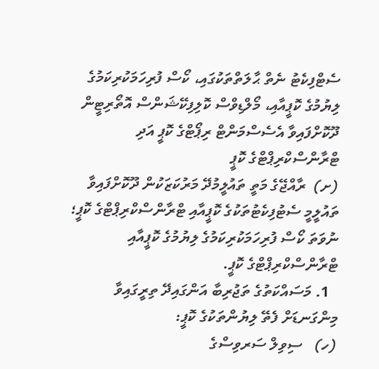ސެޓްފިކެޓު ނެތް ޙާލަތްތަކުގައި، ކޯސް ފުރިހަމަކުރިކަމުގެ ލިޔުމުގެ ކޮޕީއާއި، މޯލްޑިވްސް ކޮލިފިކޭޝަންސް އޮތޯރިޓީން ދޫކޮށްފައިވާ އެސެސްމަންޓް ރިޕޯޓްގެ ކޮޕީ އަދި ޓްރާންސްކްރިޕްޓްގެ ކޮޕީ
(ށ)  ރާއްޖޭގެ މަތީ ތައުލީމުދޭ މަރުކަޒަކުން ދޫކޮށްފައިވާ ތައުލީމީ ސެޓުފިކެޓުތަކުގެ ކޮޕީއާއި ޓްރާންސްކްރިޕްޓްގެ ކޮޕީ؛ ނުވަތަ ކޯސް ފުރިހަމަކުރިކަމުގެ ލިޔުމުގެ ކޮޕީއާއި ޓްރާންސްކްރިޕްޓްގެ ކޮޕީ.
  1. މަސައްކަތުގެ ތަޖުރިބާ އަންގައިދޭ ތިރީގައިވާ މިންގަނޑަށް ފެތޭ ލިޔުންތަކުގެ ކޮޕީ:
(ހ)   ސިވިލް ސަރވިސްގެ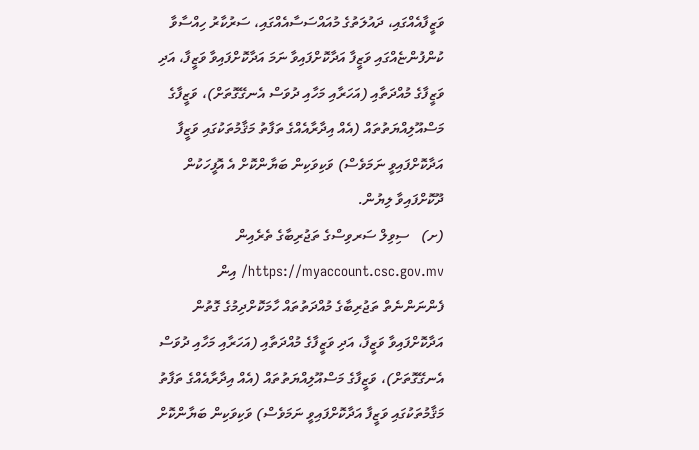ވަޒީފާއެއްގައި، ދައުލަތުގެ މުއައްސަސާއެއްގައި، ސަރުކާރު ހިއްސާވާ ކުންފުންޏެއްގައި ވަޒީފާ އަދާކޮށްފައިވާ ނަމަ އަދާކޮށްފައިވާ ވަޒީފާ، އަދި ވަޒީފާގެ މުއްދަތާއި (އަހަރާއި މަހާއި ދުވަސް އެނގޭގޮތަށް)، ވަޒީފާގެ މަސްއޫލިއްޔަތުތައް (އެއް އިދާރާއެއްގެ ތަފާތު މަޤާމުތަކުގައި ވަޒީފާ އަދާކޮށްފައިވީ ނަމަވެސް) ވަކިވަކިން ބަޔާންކޮށް އެ އޮފީހަކުން ދޫކޮށްފައިވާ ލިޔުން.
(ށ)   ސިވިލް ސަރވިސްގެ ތަޖުރިބާގެ ތެރެއިން https://myaccount.csc.gov.mv/ އިން ފެންނަންނެތް ތަޖުރިބާގެ މުއްދަތުތައް ހާމަކޮށްދިމުގެ ގޮތުން އަދާކޮށްފައިވާ ވަޒީފާ، އަދި ވަޒީފާގެ މުއްދަތާއި (އަހަރާއި މަހާއި ދުވަސް އެނގޭގޮތަށް)، ވަޒީފާގެ މަސްއޫލިއްޔަތުތައް (އެއް އިދާރާއެއްގެ ތަފާތު މަޤާމުތަކުގައި ވަޒީފާ އަދާކޮށްފައިވީ ނަމަވެސް) ވަކިވަކިން ބަޔާންކޮށް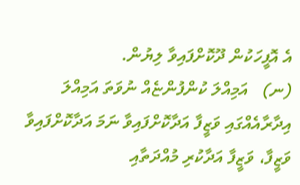އެ އޮފީހަކުން ދޫކޮށްފައިވާ ލިޔުން.
(ނ)   އަމިއްލަ ކުންފުންޏެއް ނުވަތަ އަމިއްލަ އިދާރާއެއްގައި ވަޒީފާ އަދާކޮށްފައިވާ ނަމަ އަދާކޮށްފައިވާ ވަޒީފާ، ވަޒީފާ އަދާކުރި މުއްދަތާއި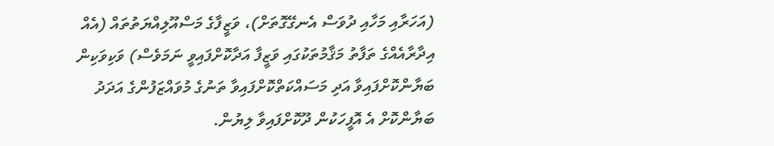(އަހަރާއި މަހާއި ދުވަސް އެނގޭގޮތަށް)، ވަޒީފާގެ މަސްއޫލިއްޔަތުތައް (އެއް އިދާރާއެއްގެ ތަފާތު މަޤާމުތަކުގައި ވަޒީފާ އަދާކޮށްފައިވީ ނަމަވެސް) ވަކިވަކިން ބަޔާންކޮށްފައިވާ އަދި މަސައްކަތްކޮށްފައިވާ ތަނުގެ މުވައްޒަފުންގެ އަދަދު ބަޔާންކޮށް އެ އޮފީހަކުން ދޫކޮށްފައިވާ ލިޔުން.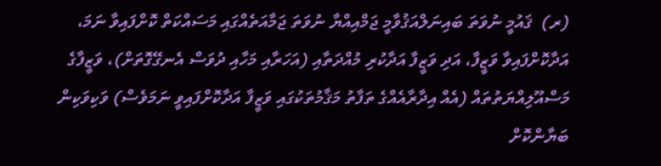(ރ)  ޤައުމީ ނުވަތަ ބައިނަލްއަޤުވާމީ ޖަމްއިއްޔާ ނުވަތަ ޖަމާއަތެއްގައި މަސައްކަތް ކޮށްފައިވާ ނަމަ، އަދާކޮށްފައިވާ ވަޒީފާ، އަދި ވަޒީފާ އަދާކުރި މުއްދަތާއި (އަހަރާއި މަހާއި ދުވަސް އެނގޭގޮތަށް)، ވަޒީފާގެ މަސްއޫލިއްޔަތުތައް (އެއް އިދާރާއެއްގެ ތަފާތު މަޤާމުތަކުގައި ވަޒީފާ އަދާކޮށްފައިވީ ނަމަވެސް) ވަކިވަކިން ބަޔާންކޮށް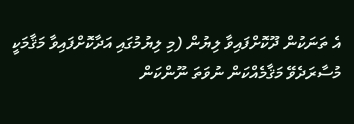އެ ތަނަކުން ދޫކޮށްފައިވާ ލިޔުން (މި ލިޔުމުގައި އަދާކޮށްފައިވާ މަޤާމަކީ މުސާރަދެވޭ މަޤާމެއްކަން ނުވަތަ ނޫންކަން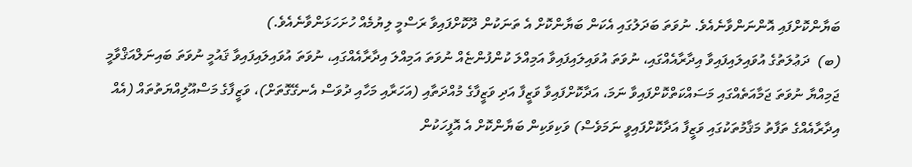ބަޔާންކޮށްފައި އޮންނަންވާނެއެވެ. ނުވަތަ ބަދަލުގައި އެކަން ބަޔާންކޮށް އެ ތަނަކުން ދޫކޮށްފައިވާ ރަސްމީ ލިޔުމެއް ހުށަހަޅަންވާނެއެވެ.)
(ބ)  ދަޢުލަތުގެ އުވައިލައިފައިވާ އިދާރާއެއްގައި، ނުވަތަ އުވައިލައިފައިވާ އަމިއްލަ ކުންފުންޏެއް ނުވަތަ އަމިއްލަ އިދާރާއެއްގައި، ނުވަތަ އުވައިލައިފައިވާ ޤައުމީ ނުވަތަ ބައިނަލްއަޤްވާމީ ޖަމިއްޔާ ނުވަތަ ޖަމާއަތެއްގައި މަސައްކަތްކޮށްފައިވާ ނަމަ، އަދާކޮށްފައިވާ ވަޒީފާ އަދި ވަޒީފާގެ މުއްދަތާއި (އަހަރާއި މަހާއި ދުވަސް އެނގޭގޮތަށް)، ވަޒީފާގެ މަސްއޫލިއްޔަތުތައް (އެއް އިދާރާއެއްގެ ތަފާތު މަޤާމުތަކުގައި ވަޒީފާ އަދާކޮށްފައިވީ ނަމަވެސް) ވަކިވަކިން ބަޔާންކޮށް އެ އޮފީހަކުން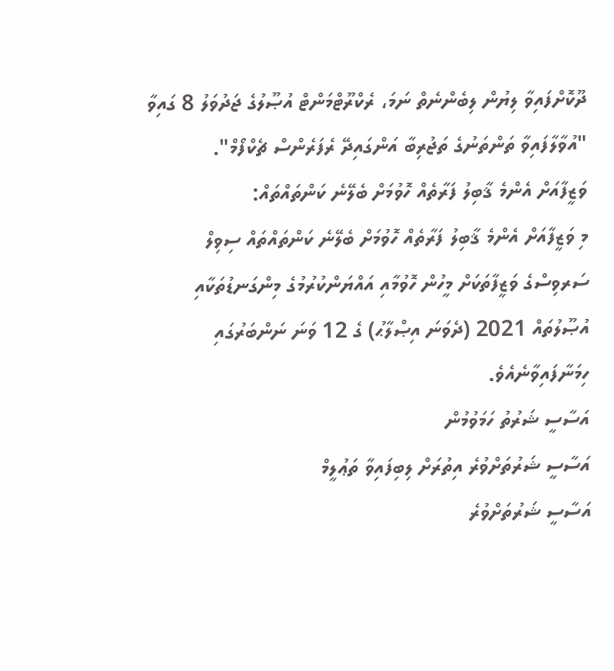ދޫކޮށްފައިވާ ލިޔުން ލިބެންނެތް ނަމަ، ރެކްރޫޓްމަންޓް އުޞޫލުގެ ޖަދުވަލު 8 ގައިވާ "އުވާލާފައިވާ ތަންތަނުގެ ތަޖުރިބާ އަންގައިދޭ ރެފަރެންސް ޗެކްފޯމް".
ވަޒީފާއަށް އެންމެ ޤާބިލު ފަރާތެއް ހޮވުމަށް ބެލޭނެ ކަންތައްތައް:
މި ވަޒީފާއަށް އެންމެ ޤާބިލު ފަރާތެއް ހޮވުމަށް ބެލޭނެ ކަންތައްތައް ސިވިލް ސަރވިސްގެ ވަޒީފާތަކަށް މީހުން ހޮވުމާއި އައްޔަންކުރުމުގެ މިންގަނޑުތަކާއި އުޞޫލުތައް 2021 (ދެވަނަ އިޞްލާޙު) ގެ 12 ވަނަ ނަންބަރުގައި ހިމަނާފައިވާނެއެވެ.
އަސާސީ ޝަރުތު ހަމަވުމުން
އަސާސީ ޝަރުތަށްވުރެ އިތުރަށް ލިބިފައިވާ ތަޢުލީމް
އަސާސީ ޝަރުތަށްވުރެ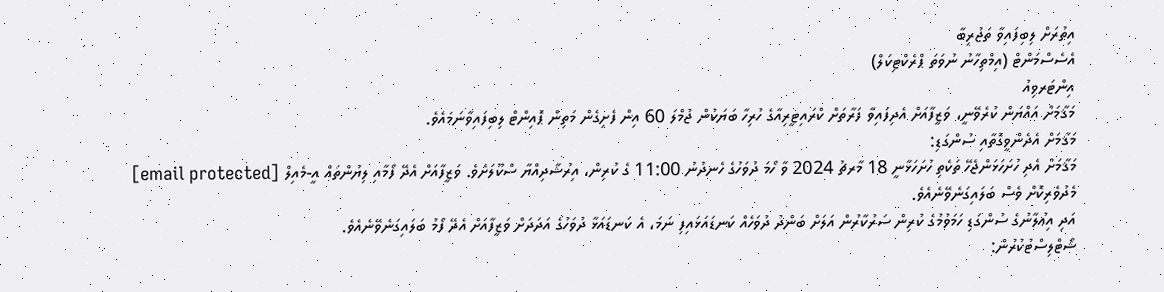އިތުރަށް ލިބިފައިވާ ތަޖުރިބާ
އެސެސްމަންޓް (އިމްތިހާނު ނުވަތަ ޕްރެކްޓިކަލް)
އިންޓަރވިއު
މަޤާމަށް އައްޔަން ކުރެވޭނީ، ވަޒީފާއަށް އެދިފައިވާ ފަރާތަށް ކްރައިޓީރިއާގެ ހުރިހާ ބަޔަކުން ޖުމްލަ 60 އިން ފެށިގެން މަތިން ޕޮއިންޓް ލިބިފައިވާނަމައެވެ.
މަޤާމަށް އެދެންވީގޮތާއި ސުންގަޑި:
މަޤާމަށް އެދި ހުށަހަޅަންޖެހޭ ތަކެތި ހުށަހަޅާނީ 18 މާރޗު 2024 ވާ ހޯމަ ދުވަހުގެ ހެނދުނު 11:00 ގެ ކުރިން، އިރުޝާދިއްޔާ ސްކޫލަށެވެ. ވަޒީފާއަށް އެދޭ ފޯމާއި ލިޔުންތައް އީ-މެއިލް [email protected] މެދުވެރިކޮށް ވެސް ބަލައިގަނެވޭނެއެވެ.
އަދި އިޢުލާނުގެ ސުންގަޑި ހަމަވުމުގެ ކުރިން ސަރުކާރުން އަލަށް ބަންދު ދުވަހެއް ކަނޑައަޅައިފި ނަމަ، އެ ކަނޑައަޅާ ދުވަހުގެ އަދަދަށް ވަޒީފާއަށް އެދޭ ފޯމު ބަލައިގަނެވޭނެއެވެ.
ޝޯޓްލިސްޓުކުރުން: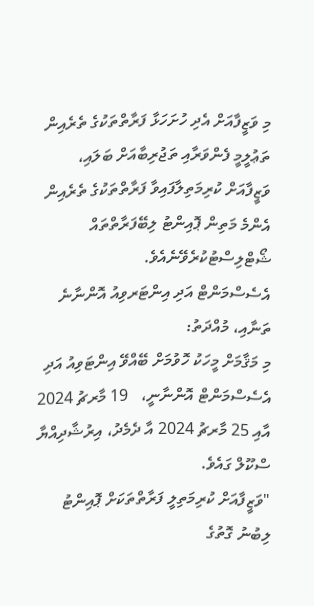މި ވަޒީފާއަށް އެދި ހުށަހަޅާ ފަރާތްތަކުގެ ތެރެއިން ތަޢުލީމީ ފެންވަރާއި ތަޖުރިބާއަށް ބަލައި، ވަޒީފާއަށް ކުރިމަތިލާފައިވާ ފަރާތްތަކުގެ ތެރެއިން އެންމެ މަތިން ޕޮއިންޓު ލިބޭފަރާތްތައް ޝޯޓްލިސްޓުކުރެވޭނެއެވެ.
އެސެސްމަންޓް އަދި އިންޓަރވިއު އޮންނާނެ ތަނާއި، މުއްދަތު:
މި މަޤާމަށް މީހަކު ހޮވުމަށް ބޭއްވޭ އިންޓަވިއު އަދި އެސެސްމަންޓް އޮންނާނީ،   19 މާރޗު 2024 އާއި 25 މާރޗު 2024 އާ ދެމެދު، އިރުޝާދިއްޔާ ސްކޫލް ގައެވެ.
"ވަޒީފާއަށް ކުރިމަތިލީ ފަރާތްތަކަށް ޕޮއިންޓު ލިބުނު ގޮތުގެ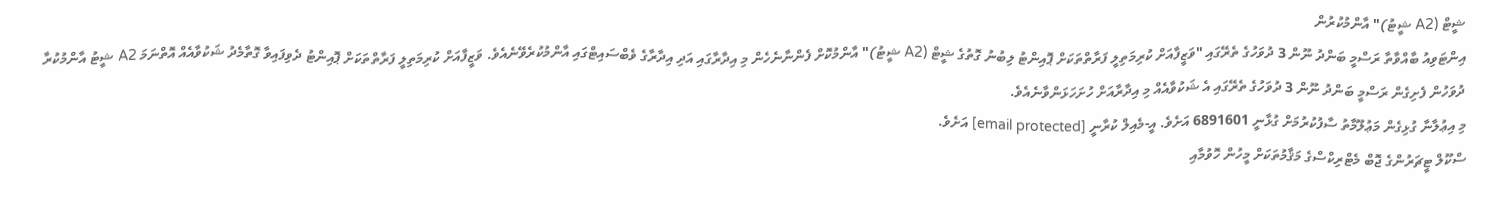ޝީޓް (A2 ޝީޓު)" އާންމުކުރުން
އިންޓަވިއު ބާއްވާތާ ރަސްމީ ބަންދު ނޫން 3 ދުވަހުގެ ތެރޭގައި "ވަޒީފާއަށް ކުރިމަތިލީ ފަރާތްތަކަށް ޕޮއިންޓު ލިބުނު ގޮތުގެ ޝީޓް (A2 ޝީޓު)" އާންމުކޮށް ފެންނާނެހެން މި އިދާރާގައި އަދި އިދާރާގެ ވެބްސައިޓްގައި އާންމުކުރެވޭނެއެވެ. ވަޒީފާއަށް ކުރިމަތިލީ ފަރާތްތަކަށް ޕޮއިންޓު ދެވިފައިވާ ގޮތާމެދު ޝަކުވާއެއް އޮތްނަމަ A2 ޝީޓު އާންމުކުރާ ދުވަހުން ފެށިގެން ރަސްމީ ބަންދު ނޫން 3 ދުވަހުގެ ތެރޭގައި އެ ޝަކުވާއެއް މި އިދާރާއަށް ހުށަހަޅަންވާނެއެވެ.
މި އިޢުލާނާ ގުޅިގެން މަޢުލޫމާތު ސާފުކުރުމަށް ގުޅާނީ 6891601 އަށެވެ. އީ-މެއިލް ކުރާނީ [email protected] އަށެވެ.
ސްކޫލް ޓީޗަރުންގެ ޖޮބް މެޓްރިކްސްގެ މަޤާމުތަކަށް މީހުން ހޮވުމާއި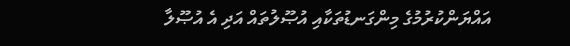އައްޔަންކުރުމުގެ މިންގަނޑުތަކާއި އުޞޫލުތައް އަދި އެ އުޞޫލާ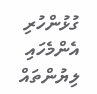ގުޅުންހުރި އެންމެހައި ލިޔުންތައް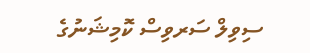ސިވިލް ސަރވިސް ކޮމިޝަނުގެ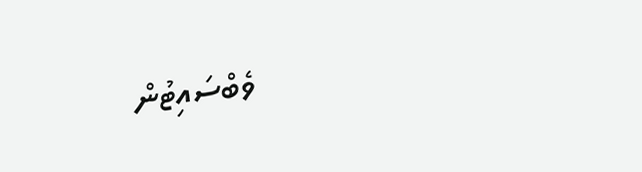ވެބްސައިޓުން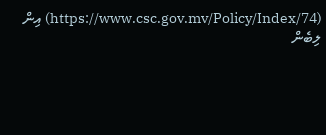(https://www.csc.gov.mv/Policy/Index/74) އިން ލިބެން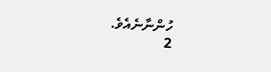ހުންނާނެއެވެ.
2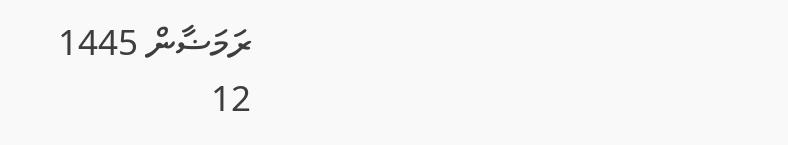ރަމަޟާން 1445
12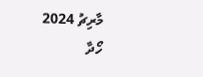މާރިޗު 2024
ހޯދާ